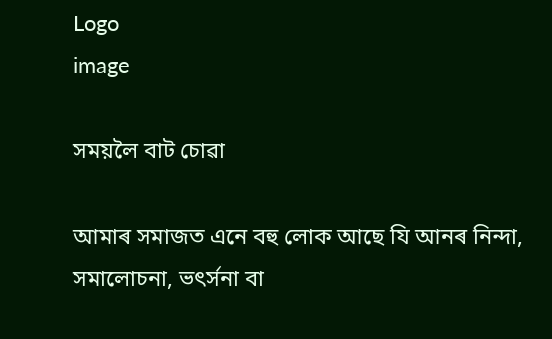Logo
image

সময়লৈ বাট চোৱা

আমাৰ সমাজত এনে বহু লোক আছে যি আনৰ নিন্দা, সমালোচনা, ভৎৰ্সনা বা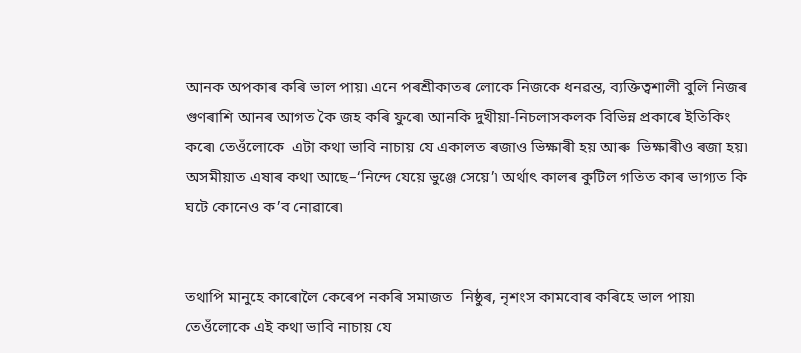আনক অপকাৰ কৰি ভাল পায়৷ এনে পৰশ্ৰীকাতৰ লোকে নিজকে ধনৱন্ত, ব্যক্তিত্বশালী বুলি নিজৰ গুণৰাশি আনৰ আগত কৈ জহ কৰি ফুৰে৷ আনকি দুখীয়া-নিচলাসকলক বিভিন্ন প্ৰকাৰে ইতিকিং কৰে৷ তেওঁলোকে  এটা কথা ভাবি নাচায় যে একালত ৰজাও ভিক্ষাৰী হয় আৰু  ভিক্ষাৰীও ৰজা হয়৷ অসমীয়াত এষাৰ কথা আছে–‘নিন্দে যেয়ে ভুঞ্জে সেয়ে’৷ অৰ্থাৎ কালৰ কুটিল গতিত কাৰ ভাগ্যত কি ঘটে কোনেও ক’ব নোৱাৰে৷


তথাপি মানুহে কাৰোলৈ কেৰেপ নকৰি সমাজত  নিষ্ঠুৰ, নৃশংস কামবোৰ কৰিহে ভাল পায়৷ তেওঁলোকে এই কথা ভাবি নাচায় যে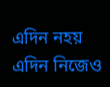এদিন নহয় এদিন নিজেও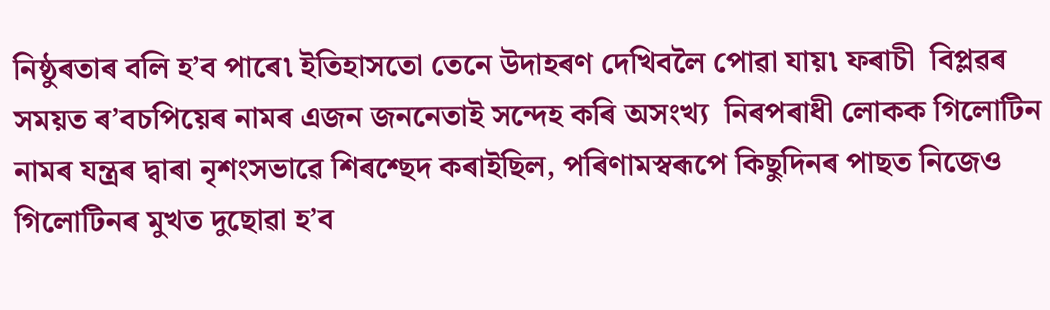নিষ্ঠুৰতাৰ বলি হ’ব পাৰে৷ ইতিহাসতো তেনে উদাহৰণ দেখিবলৈ পোৱা যায়৷ ফৰাচী  বিপ্লৱৰ সময়ত ৰ’বচপিয়েৰ নামৰ এজন জননেতাই সন্দেহ কৰি অসংখ্য  নিৰপৰাধী লোকক গিলোটিন নামৰ যন্ত্ৰৰ দ্বাৰা নৃশংসভাৱে শিৰশ্ছেদ কৰাইছিল, পৰিণামস্বৰূপে কিছুদিনৰ পাছত নিজেও গিলোটিনৰ মুখত দুছোৱা হ’ব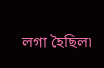লগা হৈছিল৷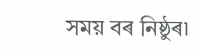সময় বৰ নিষ্ঠুৰ৷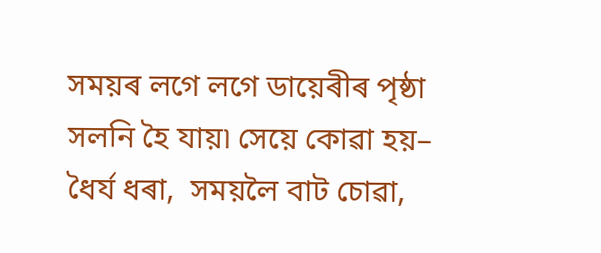সময়ৰ লগে লগে ডায়েৰীৰ পৃষ্ঠা সলনি হৈ যায়৷ সেয়ে কোৱা হয়– ধৈৰ্য ধৰা,  সময়লৈ বাট চোৱা,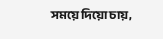সময়ে দিয়ো চায়,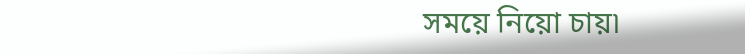সময়ে নিয়ো চায়৷